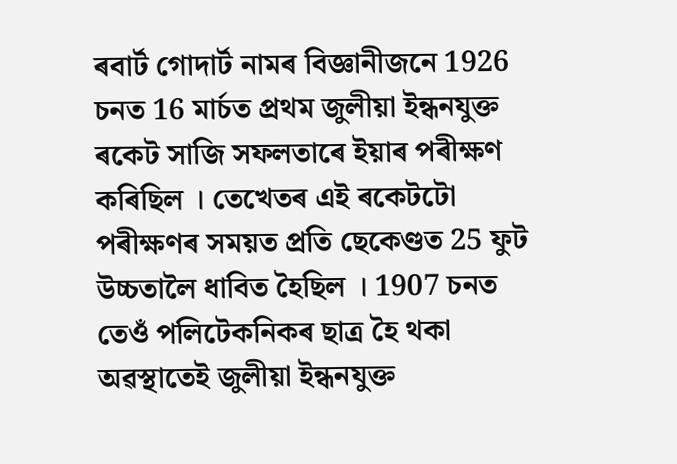ৰবাৰ্ট গোদাৰ্ট নামৰ বিজ্ঞানীজনে 1926 চনত 16 মাৰ্চত প্ৰথম জুলীয়া ইন্ধনযুক্ত ৰকেট সাজি সফলতাৰে ইয়াৰ পৰীক্ষণ কৰিছিল । তেখেতৰ এই ৰকেটটো পৰীক্ষণৰ সময়ত প্ৰতি ছেকেণ্ডত 25 ফুট উচ্চতালৈ ধাবিত হৈছিল । 1907 চনত তেওঁ পলিটেকনিকৰ ছাত্ৰ হৈ থকা অৱস্থাতেই জুলীয়া ইন্ধনযুক্ত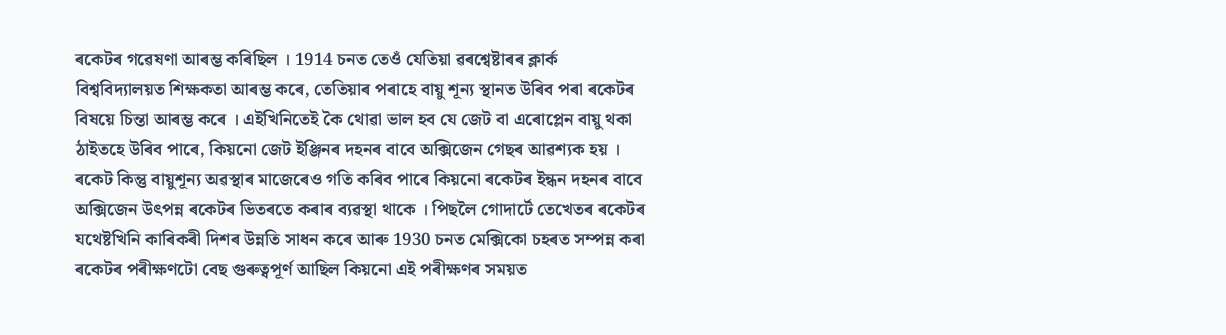ৰকেটৰ গৱেষণা আৰম্ভ কৰিছিল । 1914 চনত তেওঁ যেতিয়া ৱৰশ্বেষ্টাৰৰ ক্লাৰ্ক বিশ্ববিদ্যালয়ত শিক্ষকতা আৰম্ভ কৰে, তেতিয়াৰ পৰাহে বায়ু শূন্য স্থানত উৰিব পৰা ৰকেটৰ বিষয়ে চিন্তা আৰম্ভ কৰে । এইখিনিতেই কৈ থোৱা ভাল হব যে জেট বা এৰোপ্লেন বায়ু থকা ঠাইতহে উৰিব পাৰে, কিয়নো জেট ইঞ্জিনৰ দহনৰ বাবে অক্সিজেন গেছৰ আৱশ্যক হয় । ৰকেট কিন্তু বায়ুশূন্য অৱস্থাৰ মাজেৰেও গতি কৰিব পাৰে কিয়নো ৰকেটৰ ইন্ধন দহনৰ বাবে অক্সিজেন উৎপন্ন ৰকেটৰ ভিতৰতে কৰাৰ ব্যৱস্থা থাকে । পিছলৈ গোদাৰ্টে তেখেতৰ ৰকেটৰ যথেষ্টখিনি কাৰিকৰী দিশৰ উন্নতি সাধন কৰে আৰু 1930 চনত মেক্সিকো চহৰত সম্পন্ন কৰা ৰকেটৰ পৰীক্ষণটো বেছ গুৰুত্বপূর্ণ আছিল কিয়নো এই পৰীক্ষণৰ সময়ত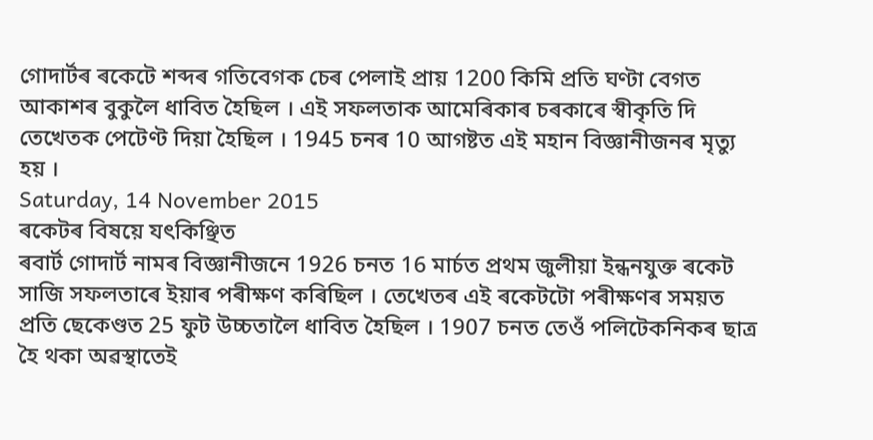গোদাৰ্টৰ ৰকেটে শব্দৰ গতিবেগক চেৰ পেলাই প্ৰায় 1200 কিমি প্ৰতি ঘণ্টা বেগত আকাশৰ বুকুলৈ ধাবিত হৈছিল । এই সফলতাক আমেৰিকাৰ চৰকাৰে স্বীকৃতি দি তেখেতক পেটেণ্ট দিয়া হৈছিল । 1945 চনৰ 10 আগষ্টত এই মহান বিজ্ঞানীজনৰ মৃত্যু হয় ।
Saturday, 14 November 2015
ৰকেটৰ বিষয়ে যৎকিঞ্ছিত
ৰবাৰ্ট গোদাৰ্ট নামৰ বিজ্ঞানীজনে 1926 চনত 16 মাৰ্চত প্ৰথম জুলীয়া ইন্ধনযুক্ত ৰকেট সাজি সফলতাৰে ইয়াৰ পৰীক্ষণ কৰিছিল । তেখেতৰ এই ৰকেটটো পৰীক্ষণৰ সময়ত প্ৰতি ছেকেণ্ডত 25 ফুট উচ্চতালৈ ধাবিত হৈছিল । 1907 চনত তেওঁ পলিটেকনিকৰ ছাত্ৰ হৈ থকা অৱস্থাতেই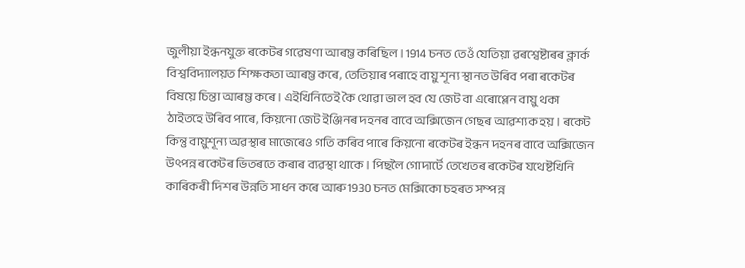জুলীয়া ইন্ধনযুক্ত ৰকেটৰ গৱেষণা আৰম্ভ কৰিছিল । 1914 চনত তেওঁ যেতিয়া ৱৰশ্বেষ্টাৰৰ ক্লাৰ্ক বিশ্ববিদ্যালয়ত শিক্ষকতা আৰম্ভ কৰে, তেতিয়াৰ পৰাহে বায়ু শূন্য স্থানত উৰিব পৰা ৰকেটৰ বিষয়ে চিন্তা আৰম্ভ কৰে । এইখিনিতেই কৈ থোৱা ভাল হব যে জেট বা এৰোপ্লেন বায়ু থকা ঠাইতহে উৰিব পাৰে, কিয়নো জেট ইঞ্জিনৰ দহনৰ বাবে অক্সিজেন গেছৰ আৱশ্যক হয় । ৰকেট কিন্তু বায়ুশূন্য অৱস্থাৰ মাজেৰেও গতি কৰিব পাৰে কিয়নো ৰকেটৰ ইন্ধন দহনৰ বাবে অক্সিজেন উৎপন্ন ৰকেটৰ ভিতৰতে কৰাৰ ব্যৱস্থা থাকে । পিছলৈ গোদাৰ্টে তেখেতৰ ৰকেটৰ যথেষ্টখিনি কাৰিকৰী দিশৰ উন্নতি সাধন কৰে আৰু 1930 চনত মেক্সিকো চহৰত সম্পন্ন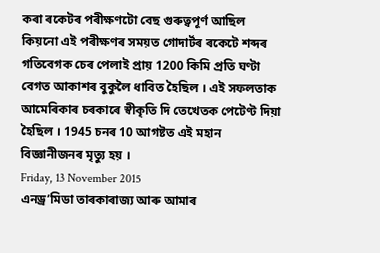কৰা ৰকেটৰ পৰীক্ষণটো বেছ গুৰুত্বপূর্ণ আছিল কিয়নো এই পৰীক্ষণৰ সময়ত গোদাৰ্টৰ ৰকেটে শব্দৰ গতিবেগক চেৰ পেলাই প্ৰায় 1200 কিমি প্ৰতি ঘণ্টা বেগত আকাশৰ বুকুলৈ ধাবিত হৈছিল । এই সফলতাক আমেৰিকাৰ চৰকাৰে স্বীকৃতি দি তেখেতক পেটেণ্ট দিয়া হৈছিল । 1945 চনৰ 10 আগষ্টত এই মহান বিজ্ঞানীজনৰ মৃত্যু হয় ।
Friday, 13 November 2015
এনড্ৰ’মিডা তাৰকাৰাজ্য আৰু আমাৰ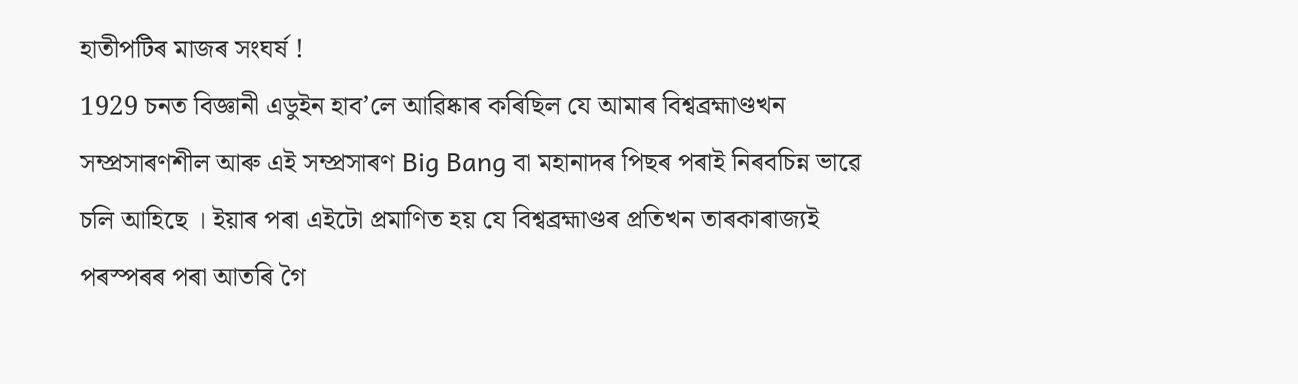হাতীপটিৰ মাজৰ সংঘৰ্ষ !
1929 চনত বিজ্ঞানী এডুইন হাব’লে আৱিষ্কাৰ কৰিছিল যে আমাৰ বিশ্বব্ৰহ্মাণ্ডখন সম্প্ৰসাৰণশীল আৰু এই সম্প্ৰসাৰণ Big Bang বা মহানাদৰ পিছৰ পৰাই নিৰবচিন্ন ভাৱে চলি আহিছে । ইয়াৰ পৰা এইটো প্ৰমাণিত হয় যে বিশ্বব্ৰহ্মাণ্ডৰ প্ৰতিখন তাৰকাৰাজ্যই পৰস্পৰৰ পৰা আতৰি গৈ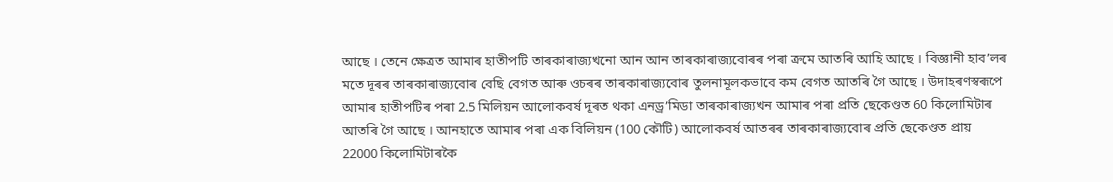আছে । তেনে ক্ষেত্ৰত আমাৰ হাতীপটি তাৰকাৰাজ্যখনো আন আন তাৰকাৰাজ্যবোৰৰ পৰা ক্ৰমে আতৰি আহি আছে । বিজ্ঞানী হাব’লৰ মতে দূৰৰ তাৰকাৰাজ্যবোৰ বেছি বেগত আৰু ওচৰৰ তাৰকাৰাজ্যবোৰ তুলনামূলকভাবে কম বেগত আতৰি গৈ আছে । উদাহৰণস্বৰূপে আমাৰ হাতীপটিৰ পৰা 2.5 মিলিয়ন আলোকবৰ্ষ দূৰত থকা এনড্ৰ’মিডা তাৰকাৰাজ্যখন আমাৰ পৰা প্ৰতি ছেকেণ্ডত 60 কিলোমিটাৰ আতৰি গৈ আছে । আনহাতে আমাৰ পৰা এক বিলিয়ন (100 কৌটি) আলোকবৰ্ষ আতৰৰ তাৰকাৰাজ্যবোৰ প্ৰতি ছেকেণ্ডত প্ৰায় 22000 কিলোমিটাৰকৈ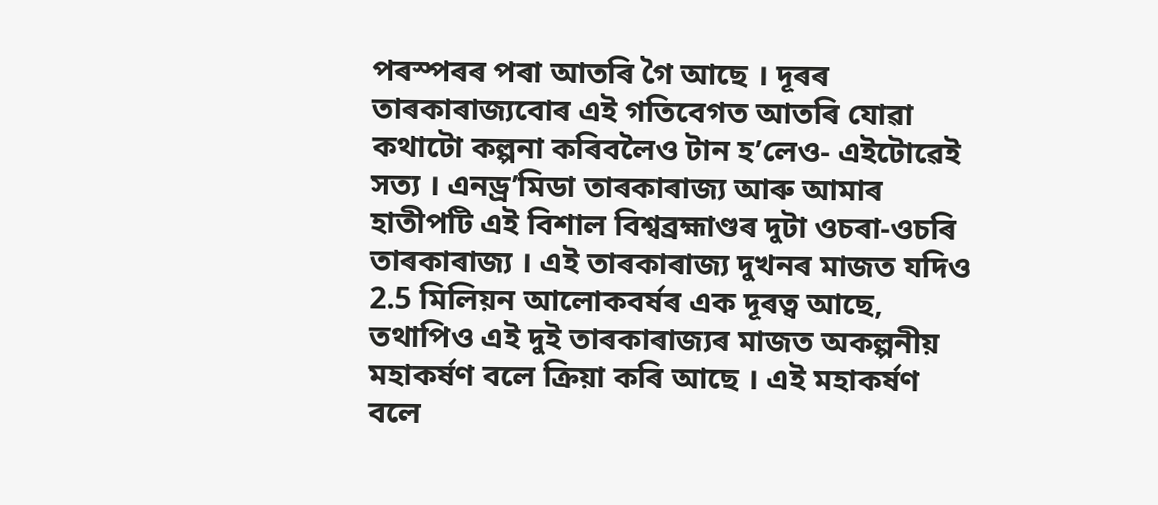পৰস্পৰৰ পৰা আতৰি গৈ আছে । দূৰৰ তাৰকাৰাজ্যবোৰ এই গতিবেগত আতৰি যোৱা কথাটো কল্পনা কৰিবলৈও টান হ’লেও- এইটোৱেই সত্য । এনড্ৰ’মিডা তাৰকাৰাজ্য আৰু আমাৰ হাতীপটি এই বিশাল বিশ্বব্ৰহ্মাণ্ডৰ দুটা ওচৰা-ওচৰি তাৰকাৰাজ্য । এই তাৰকাৰাজ্য দুখনৰ মাজত যদিও 2.5 মিলিয়ন আলোকবৰ্ষৰ এক দূৰত্ব আছে, তথাপিও এই দুই তাৰকাৰাজ্যৰ মাজত অকল্পনীয় মহাকৰ্ষণ বলে ক্ৰিয়া কৰি আছে । এই মহাকৰ্ষণ বলে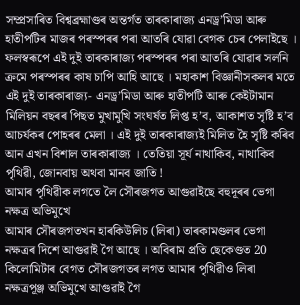সম্প্ৰসাৰিত বিশ্বব্ৰহ্মাণ্ডৰ অন্তৰ্গত তাৰকাৰাজ্য এনড্ৰ’মিডা আৰু হাতীপটিৰ মাজৰ পৰস্পৰৰ পৰা আতৰি যোৱা বেগক চেৰ পেলাইছে । ফলস্বৰূপে এই দুই তাৰকাৰাজ্য পৰস্পৰৰ পৰা আতৰি যোৱাৰ সলনি ক্ৰমে পৰস্পৰৰ কাষ চাপি আহি আছে । মহাকাশ বিজ্ঞানীসকলৰ মতে এই দুই তাৰকাৰাজ্য- এনড্ৰ’মিডা আৰু হাতীপটি আৰু কেইটামান মিলিয়ন বছৰৰ পিছত মুখামুখি সংঘৰ্ষত লিপ্ত হ’ব, আকাশত সৃষ্টি হ’ব আচৰ্যকৰ পোহৰৰ মেলা । এই দুই তাৰকাৰাজ্যই মিলিত হৈ সৃষ্টি কৰিব আন এখন বিশাল তাৰকাৰাজ্য । তেতিয়া সূৰ্য নাথাকিব, নাথাকিব পৃথিৱী, জোনবায় অথবা মানব জাতি !
আমাৰ পৃথিৱীক লগতে লৈ সৌৰজগত আগুৱাইছে বহুদূৰৰ ভেগা নক্ষত্ৰ অভিমুখে
আমাৰ সৌৰজগতখন হাৰকিউলিচ (লিৰা) তাৰকামণ্ডলৰ ভেগা নক্ষত্ৰৰ দিশে আগুৱাই গৈ আছে । অবিৰাম প্ৰতি ছেকেণ্ডত 20 কিলোমিটাৰ বেগত সৌৰজগতৰ লগত আমাৰ পৃথিৱীও লিৰা নক্ষত্ৰপূঞ্জ অভিমুখে আগুৱাই গৈ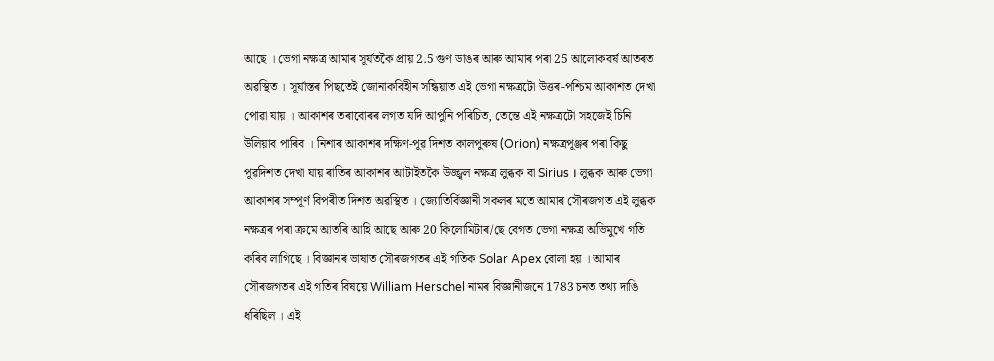আছে । ভেগা নক্ষত্ৰ আমাৰ সূৰ্যতকৈ প্ৰায় 2.5 গুণ ডাঙৰ আৰু আমাৰ পৰা 25 আলোকবৰ্ষ আতৰত অৱস্থিত । সূৰ্যাস্তৰ পিছতেই জোনাকবিহীন সন্ধিয়াত এই ভেগা নক্ষত্ৰটো উত্তৰ-পশ্চিম আকাশত দেখা পোৱা যায় । আকাশৰ তৰাবোৰৰ লগত যদি আপুনি পৰিচিত, তেন্তে এই নক্ষত্ৰটো সহজেই চিনি উলিয়াব পাৰিব । নিশাৰ আকাশৰ দক্ষিণ-পূৱ দিশত কালপুৰুষ (Orion) নক্ষত্ৰপূঞ্জৰ পৰা কিছু পূৱদিশত দেখা যায় ৰাতিৰ আকাশৰ আটাইতকৈ উজ্জ্বল নক্ষত্ৰ লুব্ধক বা Sirius । লুব্ধক আৰু ভেগা আকাশৰ সম্পূৰ্ণ বিপৰীত দিশত অৱস্থিত । জ্যোতিৰ্বিজ্ঞানী সকলৰ মতে আমাৰ সৌৰজগত এই লুব্ধক নক্ষত্ৰৰ পৰা ক্ৰমে আতৰি আহি আছে আৰু 20 কিলোমিটাৰ/ছে বেগত ভেগা নক্ষত্ৰ অভিমুখে গতি কৰিব লাগিছে । বিজ্ঞানৰ ভাষাত সৌৰজগতৰ এই গতিক Solar Apex বোলা হয় । আমাৰ সৌৰজগতৰ এই গতিৰ বিষয়ে William Herschel নামৰ বিজ্ঞানীজনে 1783 চনত তথ্য দাঙি ধৰিছিল । এই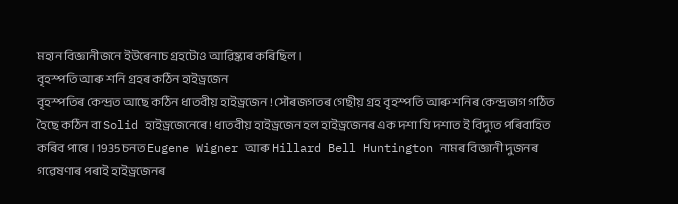মহান বিজ্ঞানীজনে ইউৰেনাচ গ্ৰহটোও আৱিষ্কাৰ কৰিছিল ।
বৃহস্পতি আৰু শনি গ্ৰহৰ কঠিন হাইড্ৰজেন
বৃহস্পতিৰ কেন্দ্ৰত আছে কঠিন ধাতবীয় হাইড্ৰজেন ! সৌৰজগতৰ গেছীয় গ্ৰহ বৃহস্পতি আৰু শনিৰ কেন্দ্ৰভাগ গঠিত হৈছে কঠিন বা Solid হাইড্ৰজেনেৰে ! ধাতবীয় হাইড্ৰজেন হল হাইড্ৰজেনৰ এক দশা যি দশাত ই বিদ্যুত পৰিবাহিত কৰিব পাৰে । 1935 চনত Eugene Wigner আৰু Hillard Bell Huntington নামৰ বিজ্ঞানী দুজনৰ গৱেষণাৰ পৰাই হাইড্ৰজেনৰ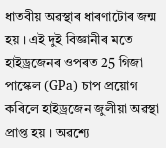ধাতবীয় অৱস্থাৰ ধাৰণাটোৰ জন্ম হয় । এই দুই বিজ্ঞানীৰ মতে হাইড্ৰজেনৰ ওপৰত 25 গিজা পাস্কেল (GPa) চাপ প্ৰয়োগ কৰিলে হাইড্ৰজেন জুলীয়া অৱস্থা প্ৰাপ্ত হয় । অৱশ্যে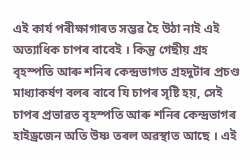এই কাৰ্য পৰীক্ষাগাৰত সম্ভৱ হৈ উঠা নাই এই অত্যাধিক চাপৰ বাবেই । কিন্তু গেছীয় গ্ৰহ বৃহস্পতি আৰু শনিৰ কেন্দ্ৰভাগত গ্ৰহদুটাৰ প্ৰচণ্ড মাধ্যাকৰ্ষণ বলৰ বাবে যি চাপৰ সৃষ্টি হয়, সেই চাপৰ প্ৰভাৱত বৃহস্পতি আৰু শনিৰ কেন্দ্ৰভাগৰ হাইড্ৰজেন অতি উষ্ণ তৰল অৱস্থাত আছে । এই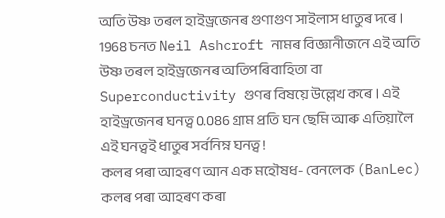অতি উষ্ণ তৰল হাইড্ৰজেনৰ গুণাগুণ সাইলাস ধাতুৰ দৰে । 1968 চনত Neil Ashcroft নামৰ বিজ্ঞানীজনে এই অতি উষ্ণ তৰল হাইড্ৰজেনৰ অতিপৰিবাহিতা বা Superconductivity গুণৰ বিষয়ে উল্লেখ কৰে । এই হাইড্ৰজেনৰ ঘনত্ব 0.086 গ্ৰাম প্ৰতি ঘন ছেমি আৰু এতিয়ালৈ এই ঘনত্বই ধাতুৰ সৰ্বনিম্ন ঘনত্ব !
কলৰ পৰা আহৰণ আন এক মহৌষধ- বেনলেক (BanLec)
কলৰ পৰা আহৰণ কৰা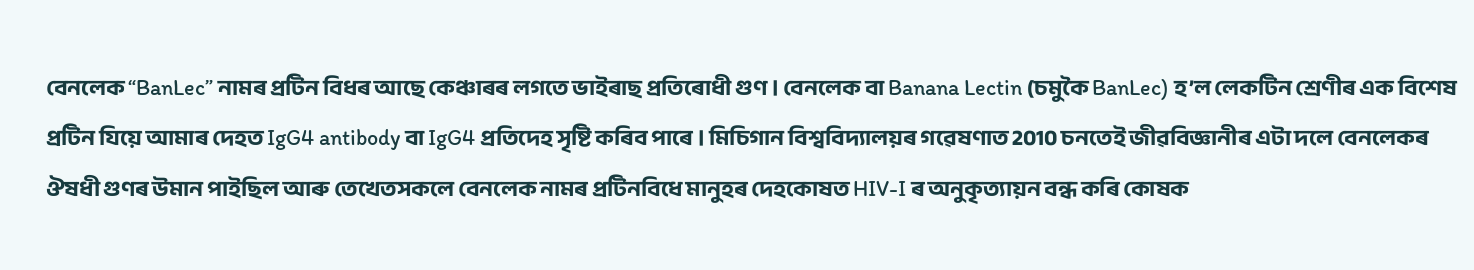বেনলেক “BanLec” নামৰ প্ৰটিন বিধৰ আছে কেঞ্চাৰৰ লগতে ভাইৰাছ প্ৰতিৰোধী গুণ । বেনলেক বা Banana Lectin (চমুকৈ BanLec) হ’ল লেকটিন শ্ৰেণীৰ এক বিশেষ প্ৰটিন যিয়ে আমাৰ দেহত IgG4 antibody বা IgG4 প্ৰতিদেহ সৃষ্টি কৰিব পাৰে । মিচিগান বিশ্ববিদ্যালয়ৰ গৱেষণাত 2010 চনতেই জীৱবিজ্ঞানীৰ এটা দলে বেনলেকৰ ঔষধী গুণৰ উমান পাইছিল আৰু তেখেতসকলে বেনলেক নামৰ প্ৰটিনবিধে মানুহৰ দেহকোষত HIV-I ৰ অনুকৃত্যায়ন বন্ধ কৰি কোষক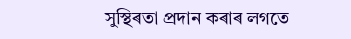সুস্থিৰতা প্ৰদান কৰাৰ লগতে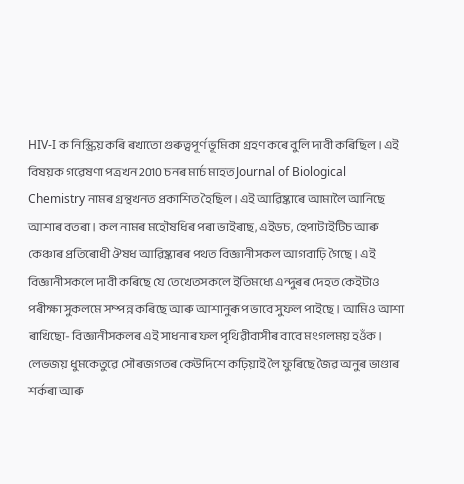HIV-I ক নিস্ক্ৰিয় কৰি ৰখাতো গুৰুত্বপূৰ্ণ ভূমিকা গ্ৰহণ কৰে বুলি দাবী কৰিছিল । এই বিষয়ক গৱেষণা পত্ৰখন 2010 চনৰ মাৰ্চ মাহত Journal of Biological Chemistry নামৰ গ্ৰন্থখনত প্ৰকাশিত হৈছিল । এই আৱিষ্কাৰে আমালৈ আনিছে আশাৰ বতৰা । কল নামৰ মহৌষধিৰ পৰা ভাইৰাছ, এইডচ, হেপাটাইটিচ আৰু কেঞ্চাৰ প্ৰতিৰোধী ঔষধ আৱিষ্কাৰৰ পথত বিজ্ঞানীসকল আগবাঢ়ি গৈছে । এই বিজ্ঞানীসকলে দাবী কৰিছে যে তেখেতসকলে ইতিমধ্যে এন্দুৰৰ দেহত কেইটাও পৰীক্ষা সুকলমে সম্পন্ন কৰিছে আৰু আশানুৰূপ ভাবে সুফল পাইছে । আমিও আশা ৰাখিছো- বিজ্ঞানীসকলৰ এই সাধনাৰ ফল পৃথিৱীবাসীৰ বাবে মংগলময় হওঁক ।
লেভজয় ধুমকেতুৱে সৌৰজগতৰ কেউদিশে কঢ়িয়াই লৈ ফুৰিছে জৈৱ অনুৰ ভাণ্ডাৰ
শৰ্কৰা আৰু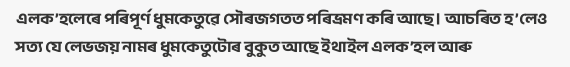এলক’হলেৰে পৰিপূৰ্ণ ধুমকেতুৱে সৌৰজগতত পৰিভ্ৰমণ কৰি আছে। আচৰিত হ’লেও সত্য যে লেভজয় নামৰ ধুমকেতুটোৰ বুকুত আছে ইথাইল এলক’হল আৰু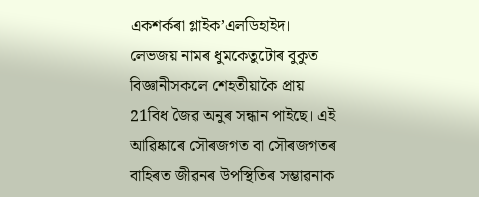একশৰ্কৰা গ্লাইক’এলডিহাইদ। লেভজয় নামৰ ধুমকেতুটোৰ বুকুত বিজ্ঞানীসকলে শেহতীয়াকৈ প্ৰায় 21বিধ জৈৱ অনুৰ সন্ধান পাইছে। এই আৱিষ্কাৰে সৌৰজগত বা সৌৰজগতৰ বাহিৰত জীৱনৰ উপস্থিতিৰ সম্ভাৱনাক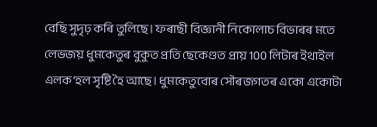বেছি সুদৃঢ় কৰি তুলিছে। ফৰাছী বিজ্ঞানী নিকোলাচ বিভাৰৰ মতে লেভজয় ধুমকেতুৰ বুকুত প্ৰতি ছেকেণ্ডত প্ৰায় 100 লিটাৰ ইথাইল এলক’হল সৃষ্টি হৈ আছে। ধুমকেতুবোৰ সৌৰজগতৰ একো একোটা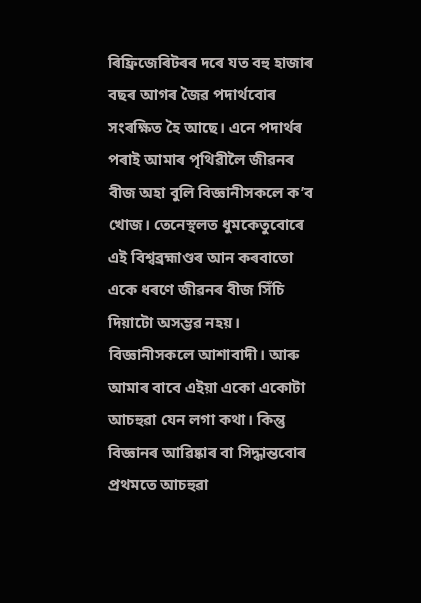ৰিফ্ৰিজেৰিটৰৰ দৰে যত বহু হাজাৰ বছৰ আগৰ জৈৱ পদাৰ্থবোৰ সংৰক্ষিত হৈ আছে। এনে পদাৰ্থৰ পৰাই আমাৰ পৃথিৱীলৈ জীৱনৰ বীজ অহা বুলি বিজ্ঞানীসকলে ক’ব খোজ। তেনেস্থলত ধুমকেতুবোৰে এই বিশ্বব্ৰহ্মাণ্ডৰ আন কৰবাতো একে ধৰণে জীৱনৰ বীজ সিঁচি দিয়াটো অসম্ভৱ নহয়। বিজ্ঞানীসকলে আশাবাদী। আৰু আমাৰ বাবে এইয়া একো একোটা আচহুৱা যেন লগা কথা। কিন্তু বিজ্ঞানৰ আৱিষ্কাৰ বা সিদ্ধান্তবোৰ প্ৰথমতে আচহুৱা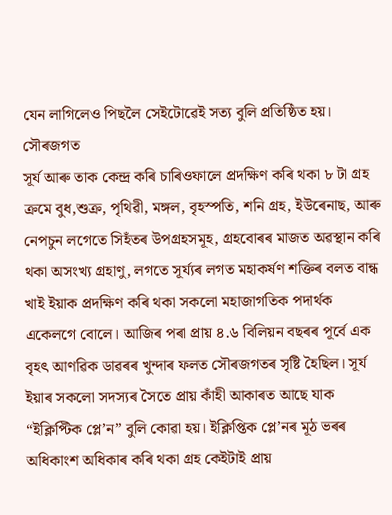যেন লাগিলেও পিছলৈ সেইটোৱেই সত্য বুলি প্ৰতিষ্ঠিত হয়।
সৌৰজগত
সূৰ্য আৰু তাক কেন্দ্ৰ কৰি চাৰিওফালে প্ৰদক্ষিণ কৰি থকা ৮ টা গ্ৰহ ক্ৰমে বুধ,শুক্ৰ, পৃথিৱী, মঙ্গল, বৃহস্পতি, শনি গ্ৰহ, ইউৰেনাছ, আৰু নেপচুন লগেতে সিহঁতৰ উপগ্ৰহসমূহ, গ্ৰহবোৰৰ মাজত অৱস্থান কৰি থকা অসংখ্য গ্ৰহাণু, লগতে সূৰ্য্যৰ লগত মহাকৰ্ষণ শক্তিৰ বলত বান্ধ খাই ইয়াক প্ৰদক্ষিণ কৰি থকা সকলো মহাজাগতিক পদাৰ্থক একেলগে বোলে। আজিৰ পৰা প্ৰায় ৪.৬ বিলিয়ন বছৰৰ পূৰ্বে এক বৃহৎ আণৱিক ডাৱৰৰ খুন্দাৰ ফলত সৌৰজগতৰ সৃষ্টি হৈছিল। সূৰ্য ইয়াৰ সকলো সদস্যৰ সৈতে প্ৰায় কাঁহী আকাৰত আছে যাক “ইক্লিপ্টিক প্লে’ন” বুলি কোৱা হয়। ইক্লিপ্তিক প্লে’নৰ মূঠ ভৰৰ অধিকাংশ অধিকাৰ কৰি থকা গ্ৰহ কেইটাই প্ৰায়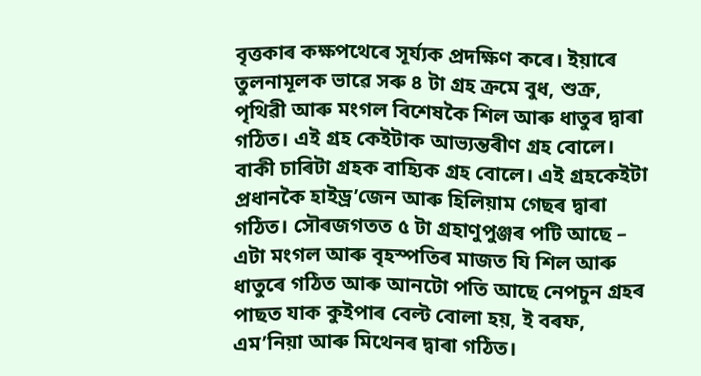বৃত্তকাৰ কক্ষপথেৰে সূৰ্য্যক প্ৰদক্ষিণ কৰে। ইয়াৰে তুলনামূলক ভাৱে সৰু ৪ টা গ্ৰহ ক্ৰমে বুধ, শুক্ৰ, পৃথিৱী আৰু মংগল বিশেষকৈ শিল আৰু ধাতুৰ দ্বাৰা গঠিত। এই গ্ৰহ কেইটাক আভ্যন্তৰীণ গ্ৰহ বোলে। বাকী চাৰিটা গ্ৰহক বাহ্যিক গ্ৰহ বোলে। এই গ্ৰহকেইটা প্ৰধানকৈ হাইড্ৰ’জেন আৰু হিলিয়াম গেছৰ দ্বাৰা গঠিত। সৌৰজগতত ৫ টা গ্ৰহাণুপুঞ্জৰ পটি আছে – এটা মংগল আৰু বৃহস্পতিৰ মাজত যি শিল আৰু ধাতুৰে গঠিত আৰু আনটো পতি আছে নেপচুন গ্ৰহৰ পাছত যাক কুইপাৰ বেল্ট বোলা হয়, ই বৰফ, এম’নিয়া আৰু মিথেনৰ দ্বাৰা গঠিত।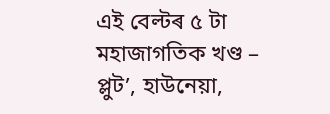এই বেল্টৰ ৫ টা মহাজাগতিক খণ্ড – প্লুট’, হাউনেয়া,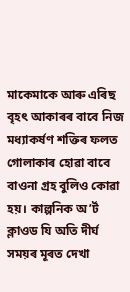মাকেমাকে আৰু এৰিছ বৃহৎ আকাৰৰ বাবে নিজ মধ্যাকৰ্ষণ শক্তিৰ ফলত গোলাকাৰ হোৱা বাবে বাওনা গ্ৰহ বুলিও কোৱা হয়। কাল্পনিক অ’ৰ্ট ক্লাওড যি অতি দীৰ্ঘ সময়ৰ মূৰত দেখা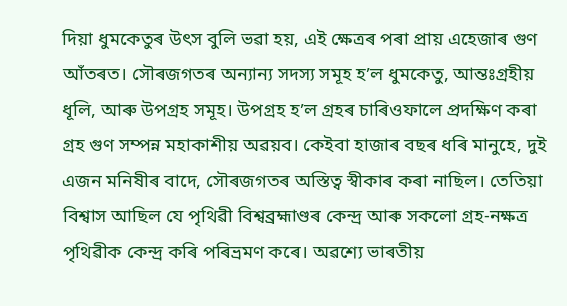দিয়া ধুমকেতুৰ উৎস বুলি ভৱা হয়, এই ক্ষেত্ৰৰ পৰা প্ৰায় এহেজাৰ গুণ আঁতৰত। সৌৰজগতৰ অন্যান্য সদস্য সমূহ হ’ল ধুমকেতু, আন্তঃগ্ৰহীয় ধূলি, আৰু উপগ্ৰহ সমূহ। উপগ্ৰহ হ’ল গ্ৰহৰ চাৰিওফালে প্ৰদক্ষিণ কৰা গ্ৰহ গুণ সম্পন্ন মহাকাশীয় অৱয়ব। কেইবা হাজাৰ বছৰ ধৰি মানুহে, দুই এজন মনিষীৰ বাদে, সৌৰজগতৰ অস্তিত্ব স্বীকাৰ কৰা নাছিল। তেতিয়া বিশ্বাস আছিল যে পৃথিৱী বিশ্বব্ৰহ্মাণ্ডৰ কেন্দ্ৰ আৰু সকলো গ্ৰহ-নক্ষত্ৰ পৃথিৱীক কেন্দ্ৰ কৰি পৰিভ্ৰমণ কৰে। অৱশ্যে ভাৰতীয়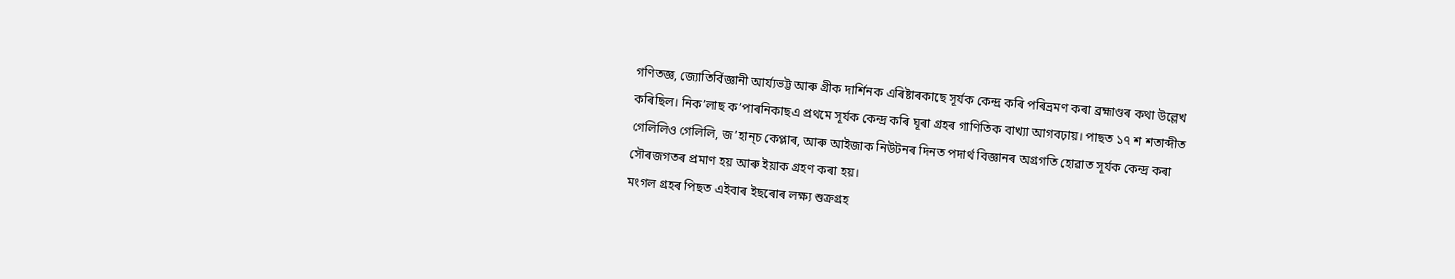গণিতজ্ঞ, জ্যোতিৰ্বিজ্ঞানী আৰ্য্যভট্ট আৰু গ্ৰীক দাৰ্শিনক এৰিষ্টাৰকাছে সূৰ্যক কেন্দ্ৰ কৰি পৰিভ্ৰমণ কৰা ব্ৰহ্মাণ্ডৰ কথা উল্লেখ কৰিছিল। নিক’লাছ ক’পাৰনিকাছএ প্ৰথমে সূৰ্যক কেন্দ্ৰ কৰি ঘূৰা গ্ৰহৰ গাণিতিক বাখ্যা আগবঢ়ায়। পাছত ১৭ শ শতাব্দীত গেলিলিও গেলিলি, জ’হান্চ কেপ্লাৰ, আৰু আইজাক নিউটনৰ দিনত পদাৰ্থ বিজ্ঞানৰ অগ্ৰগতি হোৱাত সূৰ্যক কেন্দ্ৰ কৰা সৌৰজগতৰ প্ৰমাণ হয় আৰু ইয়াক গ্ৰহণ কৰা হয়।
মংগল গ্ৰহৰ পিছত এইবাৰ ইছৰোৰ লক্ষ্য শুক্ৰগ্ৰহ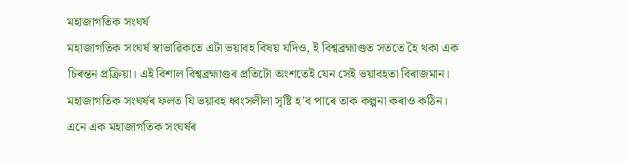মহাজাগতিক সংঘৰ্ষ
মহাজাগতিক সংঘৰ্ষ স্বাভাৱিকতে এটা ভয়াবহ বিষয় যদিও, ই বিশ্বব্ৰহ্মাণ্ডত সততে হৈ থকা এক চিৰন্তন প্ৰক্ৰিয়া। এই বিশাল বিশ্বব্ৰহ্মাণ্ডৰ প্ৰতিটো অংশতেই যেন সেই ভয়াবহতা বিৰাজমান। মহাজাগতিক সংঘৰ্ষৰ ফলত যি ভয়াবহ ধ্বংসলীলা সৃষ্টি হ’ব পাৰে তাক কল্পনা কৰাও কঠিন। এনে এক মহাজাগতিক সংঘৰ্ষৰ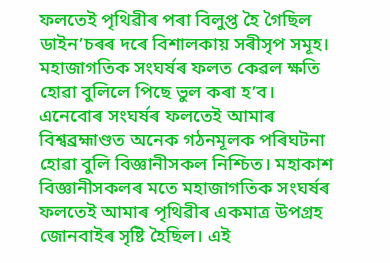ফলতেই পৃথিৱীৰ পৰা বিলুপ্ত হৈ গৈছিল ডাইন’চৰৰ দৰে বিশালকায় সৰীসৃপ সমূহ। মহাজাগতিক সংঘৰ্ষৰ ফলত কেৱল ক্ষতি হোৱা বুলিলে পিছে ভুল কৰা হ’ব। এনেবোৰ সংঘৰ্ষৰ ফলতেই আমাৰ বিশ্বব্ৰহ্মাণ্ডত অনেক গঠনমূলক পৰিঘটনা হোৱা বুলি বিজ্ঞানীসকল নিশ্চিত। মহাকাশ বিজ্ঞানীসকলৰ মতে মহাজাগতিক সংঘৰ্ষৰ ফলতেই আমাৰ পৃথিৱীৰ একমাত্ৰ উপগ্ৰহ জোনবাইৰ সৃষ্টি হৈছিল। এই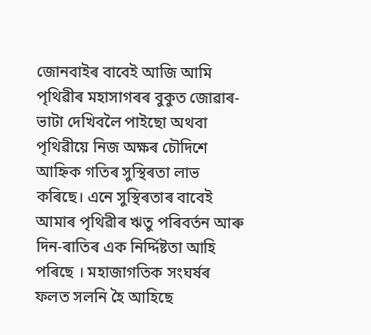জোনবাইৰ বাবেই আজি আমি পৃথিৱীৰ মহাসাগৰৰ বুকুত জোৱাৰ-ভাটা দেখিবলৈ পাইছো অথবা পৃথিৱীয়ে নিজ অক্ষৰ চৌদিশে আহ্নিক গতিৰ সুস্থিৰতা লাভ কৰিছে। এনে সুস্থিৰতাৰ বাবেই আমাৰ পৃথিৱীৰ ঋতু পৰিবৰ্তন আৰু দিন-ৰাতিৰ এক নিৰ্দ্দিষ্টতা আহি পৰিছে । মহাজাগতিক সংঘৰ্ষৰ ফলত সলনি হৈ আহিছে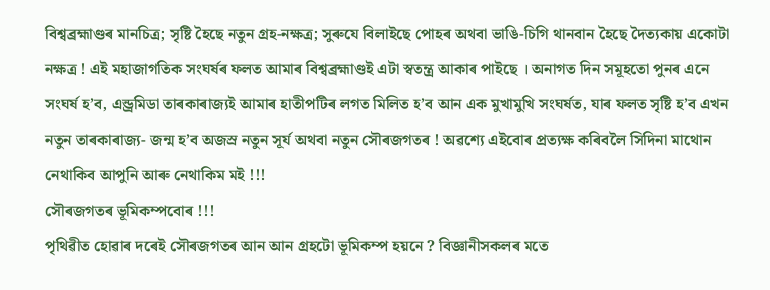বিশ্বব্ৰহ্মাণ্ডৰ মানচিত্ৰ; সৃষ্টি হৈছে নতুন গ্ৰহ-নক্ষত্ৰ; সুৰুযে বিলাইছে পোহৰ অথবা ভাঙি-চিগি থানবান হৈছে দৈত্যকায় একোটা নক্ষত্ৰ ! এই মহাজাগতিক সংঘৰ্ষৰ ফলত আমাৰ বিশ্বব্ৰহ্মাণ্ডই এটা স্বতন্ত্ৰ আকাৰ পাইছে । অনাগত দিন সমূহতো পুনৰ এনে সংঘৰ্ষ হ’ব, এন্ড্ৰমিডা তাৰকাৰাজ্যই আমাৰ হাতীপটিৰ লগত মিলিত হ’ব আন এক মুখামুখি সংঘৰ্ষত, যাৰ ফলত সৃষ্টি হ’ব এখন নতুন তাৰকাৰাজ্য- জন্ম হ’ব অজস্ৰ নতুন সূৰ্য অথবা নতুন সৌৰজগতৰ ! অৱশ্যে এইবোৰ প্ৰত্যক্ষ কৰিবলৈ সিদিনা মাথোন নেথাকিব আপুনি আৰু নেথাকিম মই !!!
সৌৰজগতৰ ভূমিকম্পবোৰ !!!
পৃথিৱীত হোৱাৰ দৰেই সৌৰজগতৰ আন আন গ্ৰহটো ভূমিকম্প হয়নে ? বিজ্ঞানীসকলৰ মতে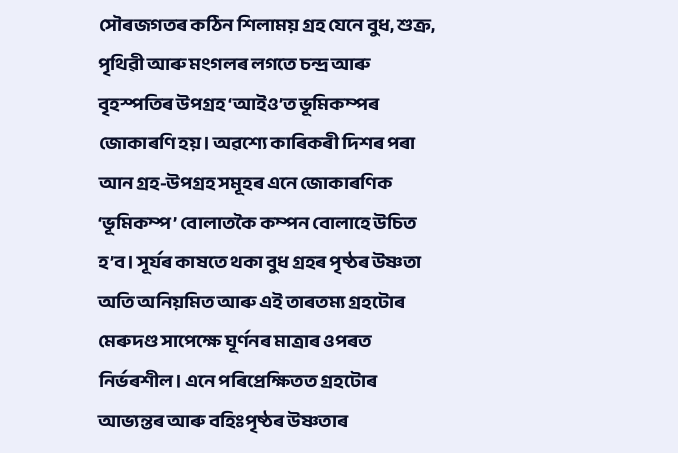সৌৰজগতৰ কঠিন শিলাময় গ্ৰহ যেনে বুধ, শুক্ৰ, পৃথিৱী আৰু মংগলৰ লগতে চন্দ্ৰ আৰু বৃহস্পতিৰ উপগ্ৰহ ‘আইও’ত ভূমিকম্পৰ জোকাৰণি হয়। অৱশ্যে কাৰিকৰী দিশৰ পৰা আন গ্ৰহ-উপগ্ৰহ সমূহৰ এনে জোকাৰণিক ‘ভূমিকম্প’ বোলাতকৈ কম্পন বোলাহে উচিত হ’ব। সূৰ্যৰ কাষতে থকা বুধ গ্ৰহৰ পৃষ্ঠৰ উষ্ণতা অতি অনিয়মিত আৰু এই তাৰতম্য গ্ৰহটোৰ মেৰুদণ্ড সাপেক্ষে ঘূৰ্ণনৰ মাত্ৰাৰ ওপৰত নিৰ্ভৰশীল। এনে পৰিপ্ৰেক্ষিতত গ্ৰহটোৰ আভ্যন্তৰ আৰু বহিঃপৃষ্ঠৰ উষ্ণতাৰ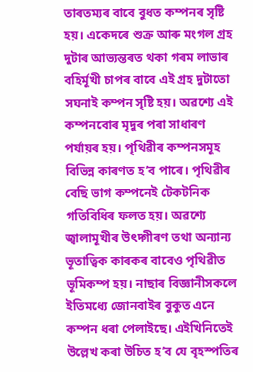তাৰতম্যৰ বাবে বুধত কম্পনৰ সৃষ্টি হয়। একেদৰে শুক্ৰ আৰু মংগল গ্ৰহ দুটাৰ আভ্যন্তৰত থকা গৰম লাভাৰ বহিৰ্মূখী চাপৰ বাবে এই গ্ৰহ দুটাতো সঘনাই কম্পন সৃষ্টি হয়। অৱশ্যে এই কম্পনবোৰ মৃদুৰ পৰা সাধাৰণ পৰ্যায়ৰ হয়। পৃথিৱীৰ কম্পনসমূহ বিভিন্ন কাৰণত হ’ব পাৰে। পৃথিৱীৰ বেছি ভাগ কম্পনেই টেকটনিক গতিবিধিৰ ফলত হয়। অৱশ্যে জ্বালামূখীৰ উৎদ্গীৰণ তথা অন্যান্য ভূতাত্বিক কাৰকৰ বাবেও পৃথিৱীত ভূমিকম্প হয়। নাছাৰ বিজ্ঞানীসকলে ইতিমধ্যে জোনবাইৰ বুকুত এনে কম্পন ধৰা পেলাইছে। এইখিনিতেই উল্লেখ কৰা উচিত হ’ব যে বৃহস্পতিৰ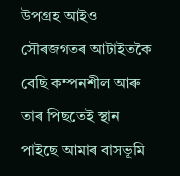উপগ্ৰহ আইও সৌৰজগতৰ আটাইতকৈ বেছি কম্পনশীল আৰু তাৰ পিছতেই স্থান পাইছে আমাৰ বাসভূমি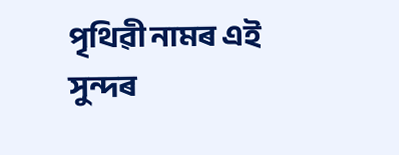পৃথিৱী নামৰ এই সুন্দৰ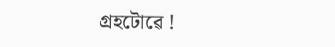গ্ৰহটোৱে !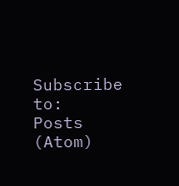Subscribe to:
Posts (Atom)